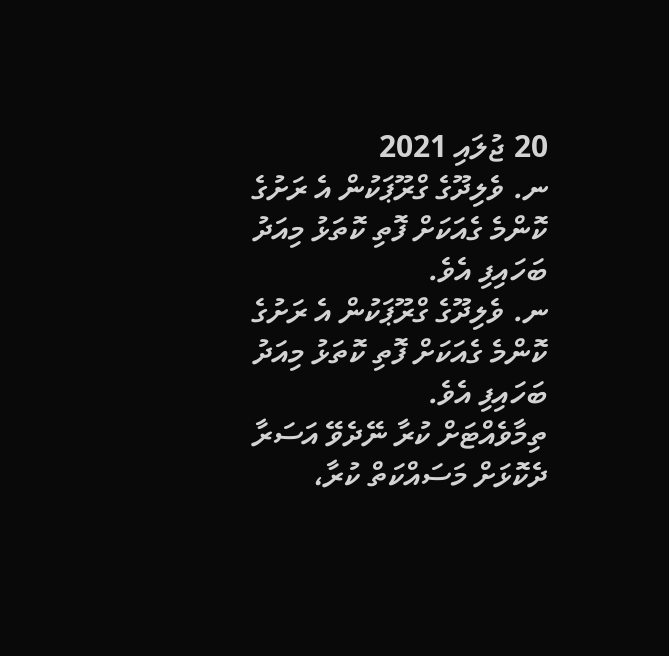20 ޖުލައި 2021
ނ. ވެލިދޫގެ ގްރޫޕަކުން އެ ރަށުގެ ކޮންމެ ގެއަކަށް ފޮތި ކޮތަޅު މިއަދު ބަހައިފި އެވެ.
ނ. ވެލިދޫގެ ގްރޫޕަކުން އެ ރަށުގެ ކޮންމެ ގެއަކަށް ފޮތި ކޮތަޅު މިއަދު ބަހައިފި އެވެ.
ތިމާވެއްޓަށް ކުރާ ނޭދެވޭ އަސަރާ ދެކޮޅަށް މަސައްކަތް ކުރާ،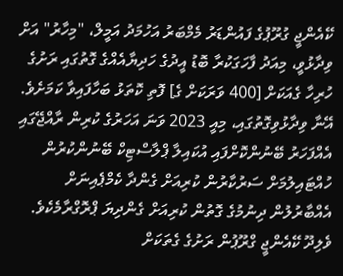ކޭއެންޖީ ގުރޫޕުގެ ފައުންޑަރު މެމްބަރު އަހުމަދު އަމީލް، "މިހާރު" އަށް ވިދާޅުވީ، މިއަދު ފާހަގަކުރާ ބޮޑު އީދުގެ ހަދިޔާއެއްގެ ގޮތުގައި ރަށުގެ ހުރިހާ ގެއަކަށް [400 ވަރަކަށް ގެ] ފޮތި ކޮތަޅު ބަހާފައިވާ ކަމަށެވެ.
އޭނާ ވިދާޅުވިގޮތުގައި، މިއީ 2023 ވަނަ އަހަރުގެ ކުރިން ރާއްޖޭގައި އެއްފަހަރު ބޭނުންކޮށްފައި އުކައިލާ ޕްލާސްޓިކް ބޭނުންކުރުން ހުއްޓައިލުމަށް ސަރުކާރުން ކުރިއަށް ގެންދާ ކެމްޕެއިނަށް އެއްބާރުލުން ދިނުމުގެ ގޮތުން ކުރިއަށް ގެންދިޔަ ޕްރޮގްރާމެކެވެ.
ވެލިދޫ ކޭއެންޖީ ގްރޫޕުން ރަށުގެ ގެތަކަށް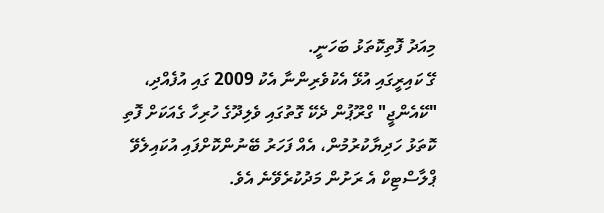މިއަދު ފޮތިކޮތަޅު ބަހަނީ.
ގޭ ކައިރީގައި އުޅޭ އެކުވެރިންނާ އެކު 2009 ގައި އުފެއްދި، "ކޭއެންޖީ" ގްރޫޕުން ދެކޭ ގޮތުގައި ވެލިދޫގެ ހުރިހާ ގެއަކަށް ފޮތި ކޮތަޅު ހަދިޔާކުރުމުން، އެއް ފަހަރު ބޭނުންކޮށްފައި އުކައިލެވޭ ޕްލާސްޓިކް އެ ރަށުން މަދުކުރެވޭނެ އެވެ.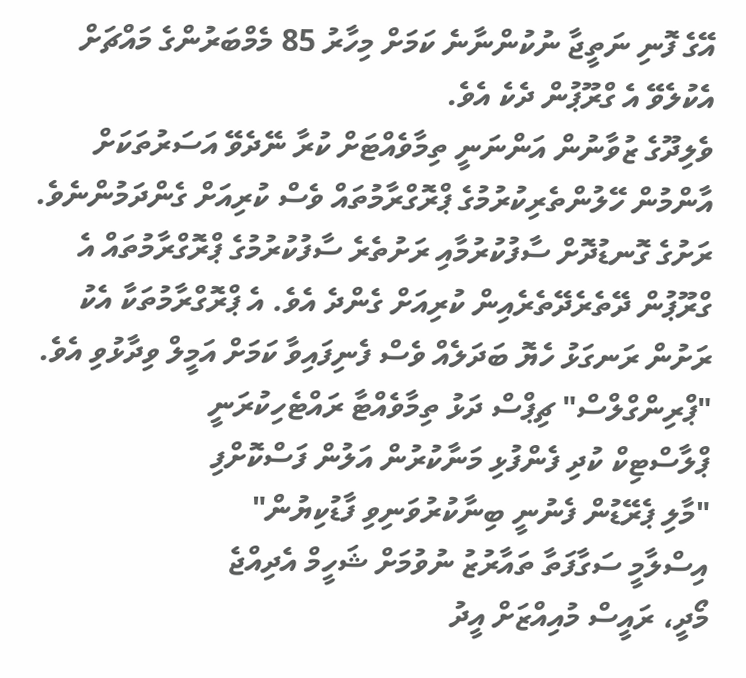އޭގެ ފޮނި ނަތީޖާ ނުކުންނާނެ ކަމަށް މިހާރު 85 މެމްބަރުންގެ މައްޗަށް އެކުލެވޭ އެ ގްރޫޕުން ދެކެ އެވެ.
ވެލިދޫގެ ޒުވާނުން އަންނަނީ ތިމާވެއްޓަށް ކުރާ ނޭދެވޭ އަސަރުތަކަށް އާންމުން ހޭލުންތެރިކުރުމުގެ ޕްރޮގްރާމުތައް ވެސް ކުރިއަށް ގެންދަމުންނެވެ. ރަށުގެ ގޮނޑުދޮށް ސާފުކުރުމާއި ރަށުތެރެ ސާފުކުރުމުގެ ޕްރޮގްރާމުތައް އެ ގްރޫޕުން ދޭތެރެދޭތެރެއިން ކުރިއަށް ގެންދެ އެވެ. އެ ޕްރޮގްރާމުތަކާ އެކު ރަށުން ރަނގަޅު ހެޔޮ ބަދަލެއް ވެސް ފެނިފައިވާ ކަމަށް އަމީލް ވިދާޅުވި އެވެ.
"ޕްރިންގްލްސް" ޗިޕްސް ދަޅު ތިމާވެއްޓާ ރައްޓެހިކުރަނީ
ޕްލާސްޓިކް ކުދި ފެންފުޅި މަނާކުރުން އަލުން ފަސްކޮށްފި
"މާލި ޕެރޭޑުން ފެނުނީ ބިނާކުރުވަނިވި ފާޑުކިޔުން"
އިސްލާމީ ސަގާފަތާ ތައާރުޒު ނުވުމަށް ޝަހީމް އެދިއްޖެ
މޯދީ، ރައީސް މުއިއްޒަށް އީދު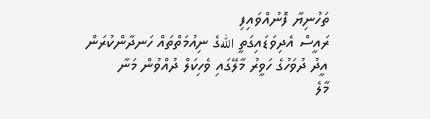ތަހުނިޔާ ފޮނުއްވައިފި
ރައީސް އެދިވަޑައިގަތީ اللهގެ ނިއުމަތްތައް ހަނދާންކުރަން
އީދު ދުވަހުގެ ހަވީރު މާލޭގައި ވެހިކަލް ދުއްވުން މަނާ
މާލެ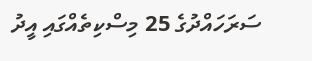ސަރަހައްދުގެ 25 މިސްކިތެއްގައި އީދު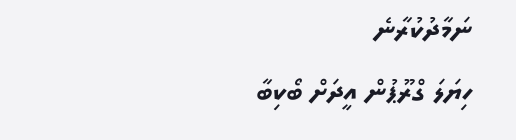ނަމާދުކުރާނެ
ހިޔަލަ ގްރޫޕުން އީދަށް ބޯކިބާ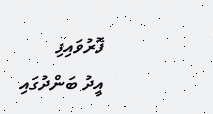ފޮރުވައިފި
އީދު ބަންދުގައި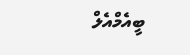ބީއެމްއެލް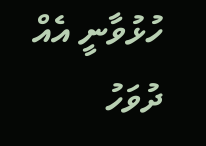ހުޅުވާނީ އެއް ދުވަހު